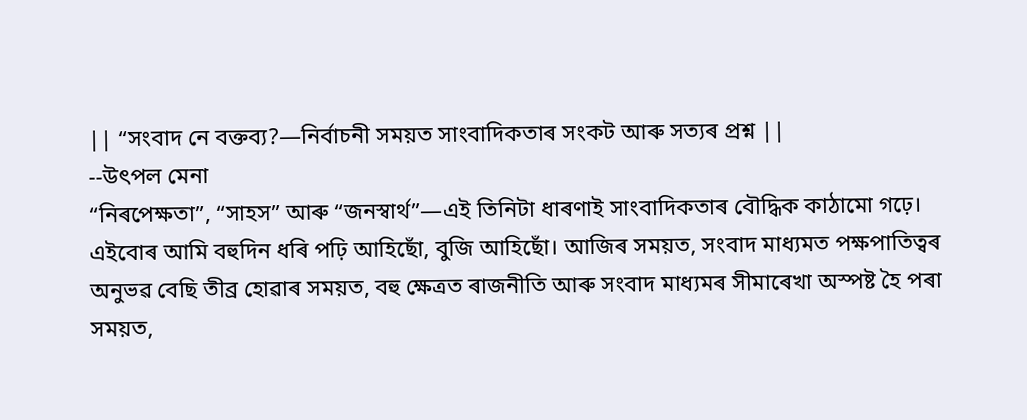|| “সংবাদ নে বক্তব্য?—নিৰ্বাচনী সময়ত সাংবাদিকতাৰ সংকট আৰু সত্যৰ প্ৰশ্ন ||
--উৎপল মেনা
“নিৰপেক্ষতা”, “সাহস” আৰু “জনস্বাৰ্থ”—এই তিনিটা ধাৰণাই সাংবাদিকতাৰ বৌদ্ধিক কাঠামো গঢ়ে। এইবোৰ আমি বহুদিন ধৰি পঢ়ি আহিছোঁ, বুজি আহিছোঁ। আজিৰ সময়ত, সংবাদ মাধ্যমত পক্ষপাতিত্বৰ অনুভৱ বেছি তীব্ৰ হোৱাৰ সময়ত, বহু ক্ষেত্ৰত ৰাজনীতি আৰু সংবাদ মাধ্যমৰ সীমাৰেখা অস্পষ্ট হৈ পৰা সময়ত,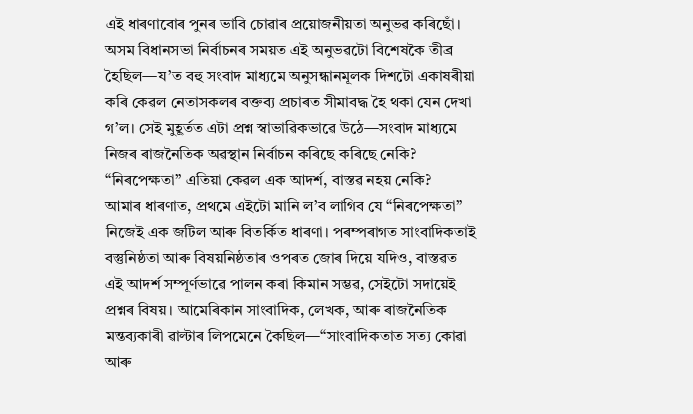এই ধাৰণাবোৰ পুনৰ ভাবি চোৱাৰ প্ৰয়োজনীয়তা অনুভৱ কৰিছোঁ। অসম বিধানসভা নিৰ্বাচনৰ সময়ত এই অনুভৱটো বিশেষকৈ তীব্ৰ হৈছিল—য’ত বহু সংবাদ মাধ্যমে অনুসন্ধানমূলক দিশটো একাষৰীয়া কৰি কেৱল নেতাসকলৰ বক্তব্য প্ৰচাৰত সীমাবদ্ধ হৈ থকা যেন দেখা গ’ল। সেই মুহূৰ্তত এটা প্ৰশ্ন স্বাভাৱিকভাৱে উঠে—সংবাদ মাধ্যমে নিজৰ ৰাজনৈতিক অৱস্থান নিৰ্বাচন কৰিছে কৰিছে নেকি? “নিৰপেক্ষতা” এতিয়া কেৱল এক আদৰ্শ, বাস্তৱ নহয় নেকি?
আমাৰ ধাৰণাত, প্ৰথমে এইটো মানি ল’ব লাগিব যে “নিৰপেক্ষতা” নিজেই এক জটিল আৰু বিতৰ্কিত ধাৰণা। পৰম্পৰাগত সাংবাদিকতাই বস্তুনিষ্ঠতা আৰু বিষয়নিষ্ঠতাৰ ওপৰত জোৰ দিয়ে যদিও, বাস্তৱত এই আদৰ্শ সম্পূৰ্ণভাৱে পালন কৰা কিমান সম্ভৱ, সেইটো সদায়েই প্ৰশ্নৰ বিষয়। আমেৰিকান সাংবাদিক, লেখক, আৰু ৰাজনৈতিক মন্তব্যকাৰী ৱাল্টাৰ লিপমেনে কৈছিল—“সাংবাদিকতাত সত্য কোৱা আৰু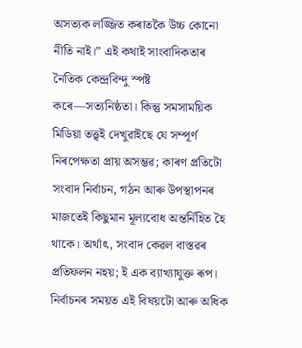অসত্যক লজ্জিত কৰাতকৈ উচ্চ কোনো নীতি নাই।” এই কথাই সাংবাদিকতাৰ নৈতিক কেন্দ্ৰবিন্দু স্পষ্ট কৰে—সত্যনিষ্ঠতা। কিন্তু সমসাময়িক মিডিয়া তত্ত্বই দেখুৱাইছে যে সম্পূৰ্ণ নিৰপেক্ষতা প্ৰায় অসম্ভৱ; কাৰণ প্ৰতিটো সংবাদ নিৰ্বাচন, গঠন আৰু উপস্থাপনৰ মাজতেই কিছুমান মূল্যবোধ অন্তৰ্নিহিত হৈ থাকে। অৰ্থাৎ, সংবাদ কেৱল বাস্তৱৰ প্ৰতিফলন নহয়; ই এক ব্যাখ্যাযুক্ত ৰূপ।
নিৰ্বাচনৰ সময়ত এই বিষয়টো আৰু অধিক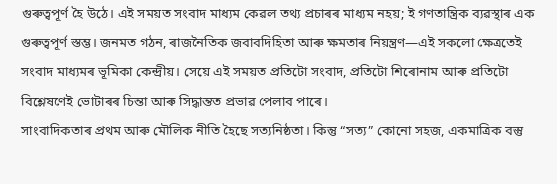গুৰুত্বপূৰ্ণ হৈ উঠে। এই সময়ত সংবাদ মাধ্যম কেৱল তথ্য প্ৰচাৰৰ মাধ্যম নহয়; ই গণতান্ত্ৰিক ব্যৱস্থাৰ এক গুৰুত্বপূৰ্ণ স্তম্ভ। জনমত গঠন, ৰাজনৈতিক জবাবদিহিতা আৰু ক্ষমতাৰ নিয়ন্ত্ৰণ—এই সকলো ক্ষেত্ৰতেই সংবাদ মাধ্যমৰ ভূমিকা কেন্দ্ৰীয়। সেয়ে এই সময়ত প্ৰতিটো সংবাদ, প্ৰতিটো শিৰোনাম আৰু প্ৰতিটো বিশ্লেষণেই ভোটাৰৰ চিন্তা আৰু সিদ্ধান্তত প্ৰভাৱ পেলাব পাৰে।
সাংবাদিকতাৰ প্ৰথম আৰু মৌলিক নীতি হৈছে সত্যনিষ্ঠতা। কিন্তু “সত্য” কোনো সহজ, একমাত্ৰিক বস্তু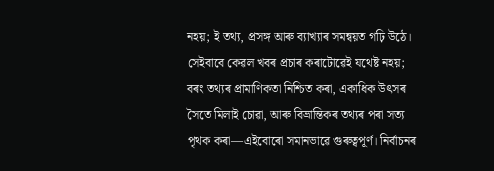নহয়; ই তথ্য, প্ৰসঙ্গ আৰু ব্যাখ্যাৰ সমন্বয়ত গঢ়ি উঠে। সেইবাবে কেৱল খবৰ প্ৰচাৰ কৰাটোৱেই যথেষ্ট নহয়; বৰং তথ্যৰ প্ৰামাণিকতা নিশ্চিত কৰা, একাধিক উৎসৰ সৈতে মিলাই চোৱা, আৰু বিভ্ৰান্তিকৰ তথ্যৰ পৰা সত্য পৃথক কৰা—এইবোৰো সমানভাৱে গুৰুত্বপূৰ্ণ। নিৰ্বাচনৰ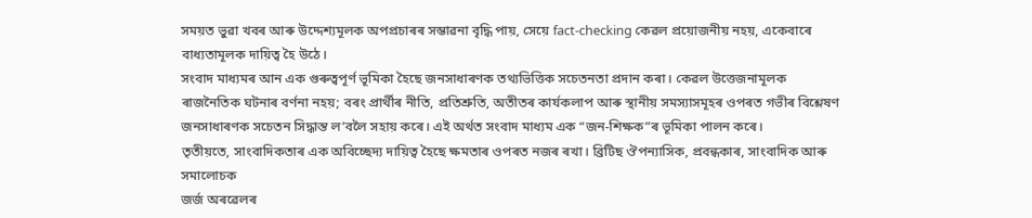সময়ত ভুৱা খবৰ আৰু উদ্দেশ্যমূলক অপপ্ৰচাৰৰ সম্ভাৱনা বৃদ্ধি পায়, সেয়ে fact-checking কেৱল প্ৰয়োজনীয় নহয়, একেবাৰে বাধ্যতামূলক দায়িত্ব হৈ উঠে।
সংবাদ মাধ্যমৰ আন এক গুৰুত্বপূৰ্ণ ভূমিকা হৈছে জনসাধাৰণক তথ্যভিত্তিক সচেতনতা প্ৰদান কৰা। কেৱল উত্তেজনামূলক ৰাজনৈতিক ঘটনাৰ বৰ্ণনা নহয়; বৰং প্ৰাৰ্থীৰ নীতি, প্ৰতিশ্ৰুতি, অতীতৰ কাৰ্যকলাপ আৰু স্থানীয় সমস্যাসমূহৰ ওপৰত গভীৰ বিশ্লেষণ জনসাধাৰণক সচেতন সিদ্ধান্ত ল’বলৈ সহায় কৰে। এই অৰ্থত সংবাদ মাধ্যম এক “জন-শিক্ষক”ৰ ভূমিকা পালন কৰে।
তৃতীয়তে, সাংবাদিকতাৰ এক অবিচ্ছেদ্য দায়িত্ব হৈছে ক্ষমতাৰ ওপৰত নজৰ ৰখা। ব্ৰিটিছ ঔপন্যাসিক, প্ৰবন্ধকাৰ, সাংবাদিক আৰু সমালোচক
জর্জ অৰৱেলৰ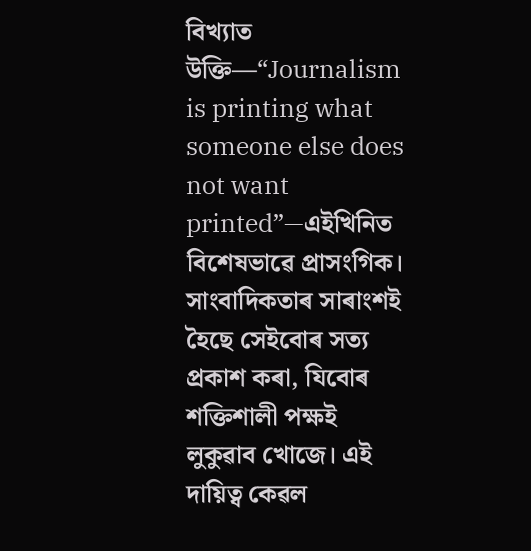বিখ্যাত উক্তি—“Journalism is printing what someone else does not want printed”—এইখিনিত বিশেষভাৱে প্ৰাসংগিক। সাংবাদিকতাৰ সাৰাংশই হৈছে সেইবোৰ সত্য প্ৰকাশ কৰা, যিবোৰ শক্তিশালী পক্ষই লুকুৱাব খোজে। এই দায়িত্ব কেৱল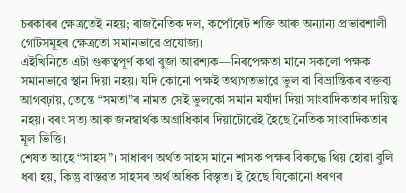চৰকাৰৰ ক্ষেত্ৰতেই নহয়; ৰাজনৈতিক দল, কৰ্পোৰেট শক্তি আৰু অন্যান্য প্ৰভাৱশালী গোটসমূহৰ ক্ষেত্ৰতো সমানভাৱে প্ৰযোজ্য।
এইখিনিতে এটা গুৰুত্বপূৰ্ণ কথা বুজা আৱশ্যক—নিৰপেক্ষতা মানে সকলো পক্ষক সমানভাৱে স্থান দিয়া নহয়। যদি কোনো পক্ষই তথ্যগতভাৱে ভুল বা বিভ্ৰান্তিকৰ বক্তব্য আগবঢ়ায়, তেন্তে “সমতা”ৰ নামত সেই ভুলকো সমান মৰ্যাদা দিয়া সাংবাদিকতাৰ দায়িত্ব নহয়। বৰং সত্য আৰু জনস্বাৰ্থক অগ্ৰাধিকাৰ দিয়াটোৱেই হৈছে নৈতিক সাংবাদিকতাৰ মূল ভিত্তি।
শেষত আহে “সাহস”। সাধাৰণ অৰ্থত সাহস মানে শাসক পক্ষৰ বিৰুদ্ধে থিয় হোৱা বুলি ধৰা হয়, কিন্তু বাস্তৱত সাহসৰ অৰ্থ অধিক বিস্তৃত। ই হৈছে যিকোনো ধৰণৰ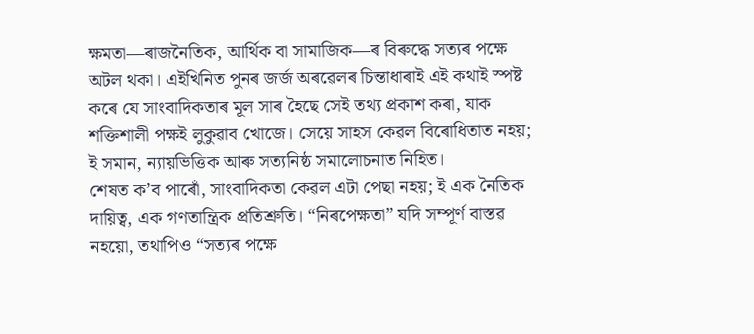ক্ষমতা—ৰাজনৈতিক, আৰ্থিক বা সামাজিক—ৰ বিৰুদ্ধে সত্যৰ পক্ষে অটল থকা। এইখিনিত পুনৰ জর্জ অৰৱেলৰ চিন্তাধাৰাই এই কথাই স্পষ্ট কৰে যে সাংবাদিকতাৰ মূল সাৰ হৈছে সেই তথ্য প্ৰকাশ কৰা, যাক শক্তিশালী পক্ষই লুকুৱাব খোজে। সেয়ে সাহস কেৱল বিৰোধিতাত নহয়; ই সমান, ন্যায়ভিত্তিক আৰু সত্যনিষ্ঠ সমালোচনাত নিহিত।
শেষত ক’ব পাৰোঁ, সাংবাদিকতা কেৱল এটা পেছা নহয়; ই এক নৈতিক দায়িত্ব, এক গণতান্ত্ৰিক প্ৰতিশ্ৰুতি। “নিৰপেক্ষতা” যদি সম্পূৰ্ণ বাস্তৱ নহয়ো, তথাপিও “সত্যৰ পক্ষে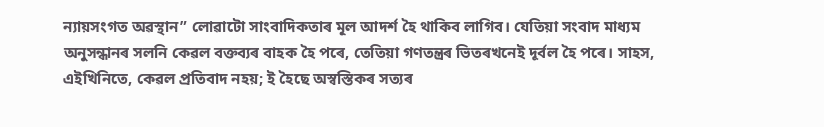ন্যায়সংগত অৱস্থান” লোৱাটো সাংবাদিকতাৰ মূল আদৰ্শ হৈ থাকিব লাগিব। যেতিয়া সংবাদ মাধ্যম অনুসন্ধানৰ সলনি কেৱল বক্তব্যৰ বাহক হৈ পৰে, তেতিয়া গণতন্ত্ৰৰ ভিতৰখনেই দূৰ্বল হৈ পৰে। সাহস, এইখিনিতে, কেৱল প্ৰতিবাদ নহয়; ই হৈছে অস্বস্তিকৰ সত্যৰ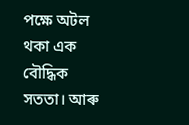পক্ষে অটল থকা এক বৌদ্ধিক সততা। আৰু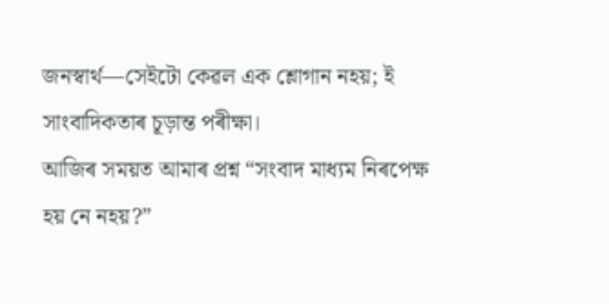জনস্বাৰ্থ—সেইটো কেৱল এক শ্লোগান নহয়; ই সাংবাদিকতাৰ চূড়ান্ত পৰীক্ষা।
আজিৰ সময়ত আমাৰ প্ৰশ্ন “সংবাদ মাধ্যম নিৰপেক্ষ হয় নে নহয়?”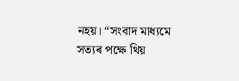নহয়। “সংবাদ মাধ্যমে সত্যৰ পক্ষে থিয়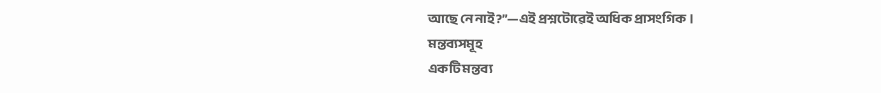আছে নে নাই?”—এই প্ৰশ্নটোৱেই অধিক প্ৰাসংগিক।
মন্তব্যসমূহ
একটি মন্তব্য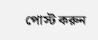পোস্ট করুন